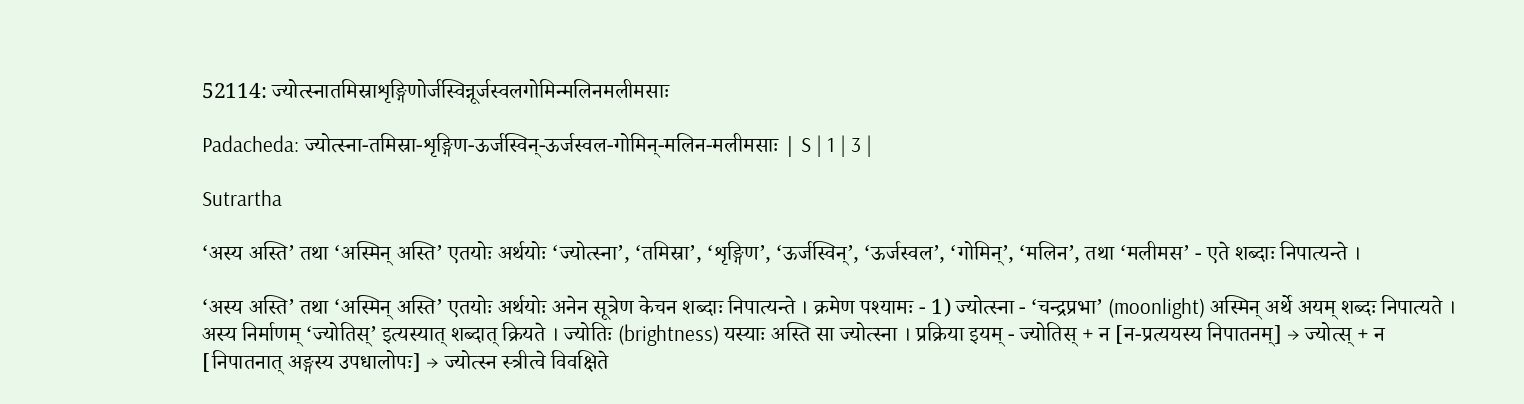52114: ज्योत्स्नातमिस्राशृङ्गिणोर्जस्विन्नूर्जस्वलगोमिन्मलिनमलीमसाः

Padacheda: ज्योत्स्ना-तमिस्रा-शृङ्गिण-ऊर्जस्विन्-ऊर्जस्वल-गोमिन्-मलिन-मलीमसाः | S | 1 | 3 |

Sutrartha

‘अस्य अस्ति’ तथा ‘अस्मिन् अस्ति’ एतयोः अर्थयोः ‘ज्योत्स्ना’, ‘तमिस्रा’, ‘शृङ्गिण’, ‘ऊर्जस्विन्’, ‘ऊर्जस्वल’, ‘गोमिन्’, ‘मलिन’, तथा ‘मलीमस’ - एते शब्दाः निपात्यन्ते ।

‘अस्य अस्ति’ तथा ‘अस्मिन् अस्ति’ एतयोः अर्थयोः अनेन सूत्रेण केचन शब्दाः निपात्यन्ते । क्रमेण पश्यामः - 1) ज्योत्स्ना - ‘चन्द्रप्रभा’ (moonlight) अस्मिन् अर्थे अयम् शब्दः निपात्यते । अस्य निर्माणम् ‘ज्योतिस्’ इत्यस्यात् शब्दात् क्रियते । ज्योतिः (brightness) यस्याः अस्ति सा ज्योत्स्ना । प्रक्रिया इयम् - ज्योतिस् + न [न-प्रत्ययस्य निपातनम्] → ज्योत्स् + न [निपातनात् अङ्गस्य उपधालोपः] → ज्योत्स्न स्त्रीत्वे विवक्षिते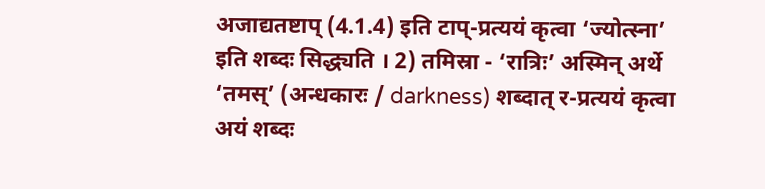अजाद्यतष्टाप् (4.1.4) इति टाप्-प्रत्ययं कृत्वा ‘ज्योत्स्ना’ इति शब्दः सिद्ध्यति । 2) तमिस्रा - ‘रात्रिः’ अस्मिन् अर्थे ‘तमस्’ (अन्धकारः / darkness) शब्दात् र-प्रत्ययं कृत्वा अयं शब्दः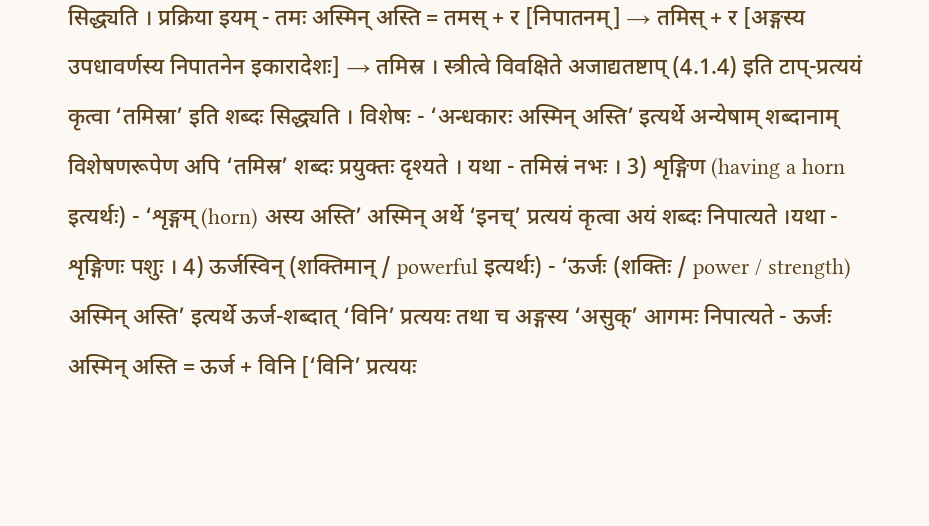सिद्ध्यति । प्रक्रिया इयम् - तमः अस्मिन् अस्ति = तमस् + र [निपातनम्] → तमिस् + र [अङ्गस्य उपधावर्णस्य निपातनेन इकारादेशः] → तमिस्र । स्त्रीत्वे विवक्षिते अजाद्यतष्टाप् (4.1.4) इति टाप्-प्रत्ययं कृत्वा ‘तमिस्रा’ इति शब्दः सिद्ध्यति । विशेषः - ‘अन्धकारः अस्मिन् अस्ति’ इत्यर्थे अन्येषाम् शब्दानाम् विशेषणरूपेण अपि ‘तमिस्र’ शब्दः प्रयुक्तः दृश्यते । यथा - तमिस्रं नभः । 3) शृङ्गिण (having a horn इत्यर्थः) - ‘शृङ्गम् (horn) अस्य अस्ति’ अस्मिन् अर्थे ‘इनच्’ प्रत्ययं कृत्वा अयं शब्दः निपात्यते ।यथा - शृङ्गिणः पशुः । 4) ऊर्जस्विन् (शक्तिमान् / powerful इत्यर्थः) - ‘ऊर्जः (शक्तिः / power / strength) अस्मिन् अस्ति’ इत्यर्थे ऊर्ज-शब्दात् ‘विनि’ प्रत्ययः तथा च अङ्गस्य ‘असुक्’ आगमः निपात्यते - ऊर्जः अस्मिन् अस्ति = ऊर्ज + विनि [‘विनि’ प्रत्ययः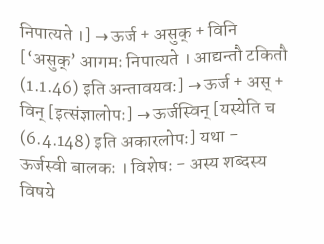निपात्यते ।] → ऊर्ज + असुक् + विनि [‘असुक्’ आगमः निपात्यते । आद्यन्तौ टकितौ (1.1.46) इति अन्तावयवः] → ऊर्ज + अस् + विन् [इत्संज्ञालोपः] → ऊर्जस्विन् [यस्येति च (6.4.148) इति अकारलोपः] यथा - ऊर्जस्वी बालकः । विशेषः - अस्य शब्दस्य विषये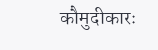कौमुदीकारः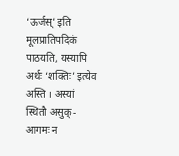‘ऊर्जस्’ इति मूलप्रातिपदिकं पाठयति, यस्यापि अर्थः ‘शक्तिः’ इत्येव अस्ति । अस्यां स्थितौ असुक्-आगमः न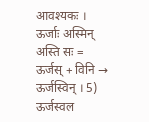आवश्यकः । ऊर्जाः अस्मिन् अस्ति सः = ऊर्जस् + विनि → ऊर्जस्विन् । 5) ऊर्जस्वल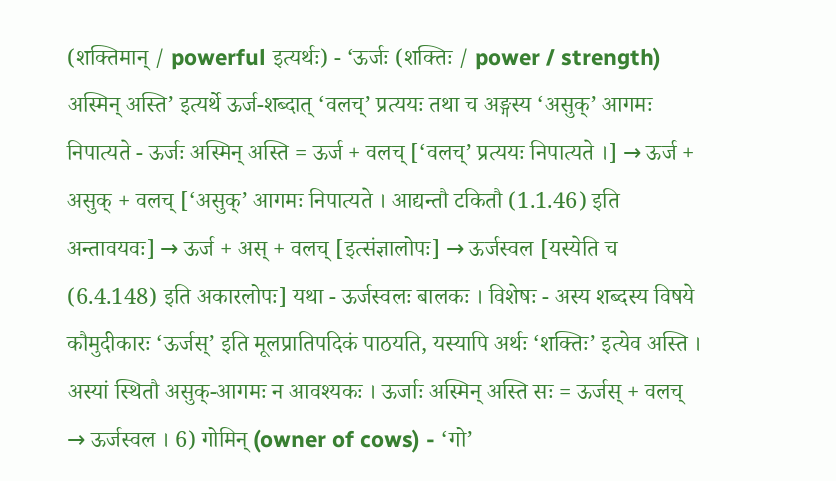(शक्तिमान् / powerful इत्यर्थः) - ‘ऊर्जः (शक्तिः / power / strength) अस्मिन् अस्ति’ इत्यर्थे ऊर्ज-शब्दात् ‘वलच्’ प्रत्ययः तथा च अङ्गस्य ‘असुक्’ आगमः निपात्यते - ऊर्जः अस्मिन् अस्ति = ऊर्ज + वलच् [‘वलच्’ प्रत्ययः निपात्यते ।] → ऊर्ज + असुक् + वलच् [‘असुक्’ आगमः निपात्यते । आद्यन्तौ टकितौ (1.1.46) इति अन्तावयवः] → ऊर्ज + अस् + वलच् [इत्संज्ञालोपः] → ऊर्जस्वल [यस्येति च (6.4.148) इति अकारलोपः] यथा - ऊर्जस्वलः बालकः । विशेषः - अस्य शब्दस्य विषये कौमुदीकारः ‘ऊर्जस्’ इति मूलप्रातिपदिकं पाठयति, यस्यापि अर्थः ‘शक्तिः’ इत्येव अस्ति । अस्यां स्थितौ असुक्-आगमः न आवश्यकः । ऊर्जाः अस्मिन् अस्ति सः = ऊर्जस् + वलच् → ऊर्जस्वल । 6) गोमिन् (owner of cows) - ‘गो’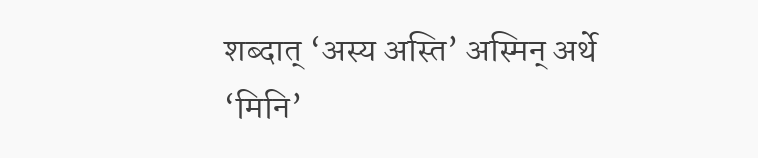शब्दात् ‘अस्य अस्ति’ अस्मिन् अर्थे ‘मिनि’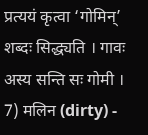प्रत्ययं कृत्वा ‘गोमिन्’ शब्दः सिद्ध्यति । गावः अस्य सन्ति सः गोमी । 7) मलिन (dirty) -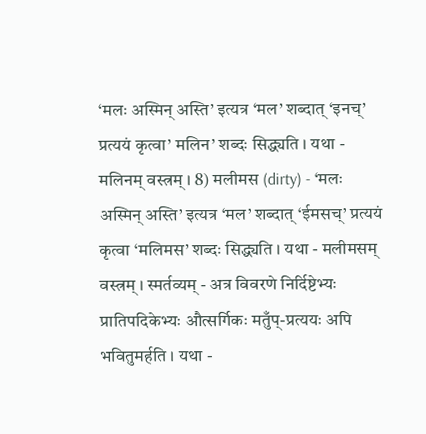‘मलः अस्मिन् अस्ति’ इत्यत्र ‘मल’ शब्दात् ‘इनच्’ प्रत्ययं कृत्वा’ मलिन’ शब्दः सिद्ध्यति । यथा - मलिनम् वस्त्रम् । 8) मलीमस (dirty) - ‘मलः अस्मिन् अस्ति’ इत्यत्र ‘मल’ शब्दात् ‘ईमसच्’ प्रत्ययं कृत्वा ‘मलिमस’ शब्दः सिद्ध्यति । यथा - मलीमसम् वस्त्रम् । स्मर्तव्यम् - अत्र विवरणे निर्दिष्टेभ्यः प्रातिपदिकेभ्यः औत्सर्गिकः मतुँप्-प्रत्ययः अपि भवितुमर्हति । यथा -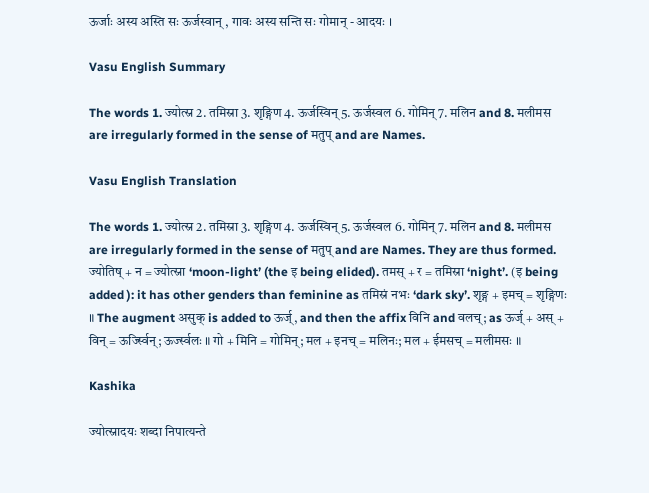ऊर्जाः अस्य अस्ति सः ऊर्जस्वान् , गावः अस्य सन्ति सः गोमान् - आदयः ।

Vasu English Summary

The words 1. ज्योत्स्न 2. तमिस्रा 3. शृङ्गिण 4. ऊर्जस्विन् 5. ऊर्जस्वल 6. गोमिन् 7. मलिन and 8. मलीमस are irregularly formed in the sense of मतुप् and are Names.

Vasu English Translation

The words 1. ज्योत्स्न 2. तमिस्रा 3. शृङ्गिण 4. ऊर्जस्विन् 5. ऊर्जस्वल 6. गोमिन् 7. मलिन and 8. मलीमस are irregularly formed in the sense of मतुप् and are Names. They are thus formed. ज्योतिष् + न = ज्योत्स्ना ‘moon-light’ (the इ being elided). तमस् + र = तमिस्रा ‘night’. (इ being added ): it has other genders than feminine as तमिस्रं नभः ‘dark sky’. शृङ्ग + इमच् = शृङ्गिणः ॥ The augment असुक् is added to ऊर्ज्, and then the affix विनि and वलच्; as ऊर्ज् + अस् + विन् = ऊर्ज्स्विन्; ऊर्ज्स्वलः ॥ गो + मिनि = गोमिन्; मल + इनच् = मलिनः; मल + ईमसच् = मलीमसः ॥

Kashika

ज्योत्स्नादयः शब्दा निपात्यन्ते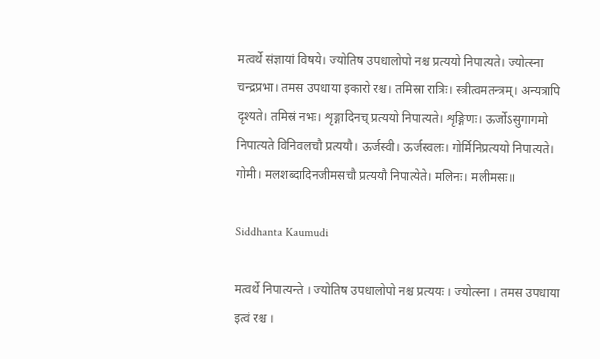मत्वर्थे संज्ञायां विषये। ज्योतिष उपधालोपो नश्च प्रत्ययो निपात्यते। ज्योत्स्ना चन्द्रप्रभा। तमस उपधाया इकारो रश्च। तमिस्रा रात्रिः। स्त्रीत्वमतन्त्रम्। अन्यत्रापि दृश्यते। तमिस्रं नभः। शृङ्गादिनच् प्रत्ययो निपात्यते। शृङ्गिणः। ऊर्जोऽसुगागमो निपात्यते विनिवलचौ प्रत्ययौ। ऊर्जस्वी। ऊर्जस्वलः। गोर्मिनिप्रत्ययो निपात्यते। गोमी। मलशब्दादिनजीमसचौ प्रत्ययौ निपात्येते। मलिनः। मलीमसः॥

Siddhanta Kaumudi

मत्वर्थे निपात्यन्ते । ज्योतिष उपधालोपो नश्च प्रत्ययः । ज्योत्स्ना । तमस उपधाया इत्वं रश्च ।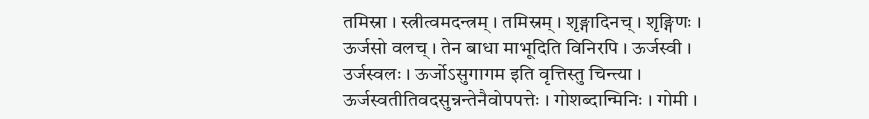तमिस्रा । स्त्रीत्वमदन्त्रम् । तमिस्रम् । शृङ्गादिनच् । शृङ्गिणः । ऊर्जसो वलच् । तेन बाधा माभूदिति विनिरपि । ऊर्जस्वी । उर्जस्वलः । ऊर्जोऽसुगागम इति वृत्तिस्तु चिन्त्या । ऊर्जस्वतीतिवदसुन्नन्तेनैवोपपत्तेः । गोशब्दान्मिनिः । गोमी ।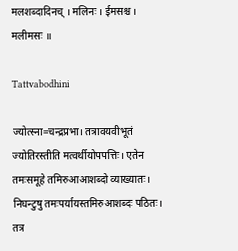मलशब्दादिनच् । मलिनः । ईमसश्च । मलीमसः ॥

Tattvabodhini

ज्योत्स्ना=चन्द्रप्रभा। तत्रावयवीभूतं ज्योतिरस्तीति मत्वर्थीयोपपत्तिः। एतेन तमःसमूहे तमिरुआआशब्दो व्याख्यातः। निघन्टुषु तमःपर्यायस्तमिरुआशब्दः पठितः। तत्र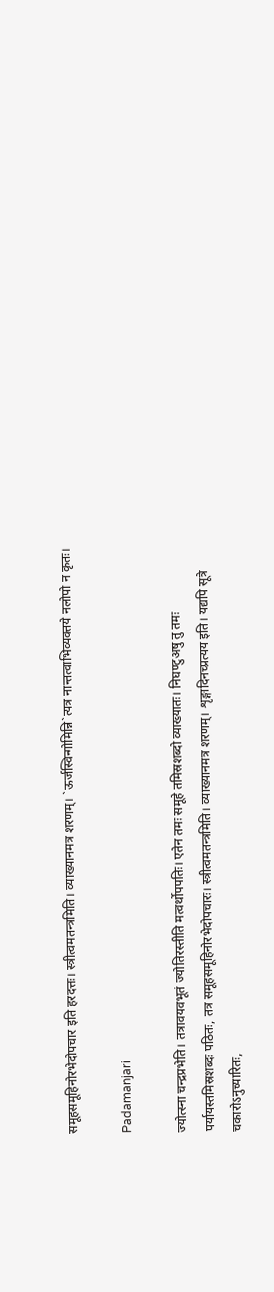समूहसमूहिनोरभेदोपचार इति हरदत्तः। स्त्रीत्वमतन्त्रमिति। व्याख्यानमत्र शरणम्। `ऊर्जस्विन्गोमिन्नि`त्यत्र नान्तत्वाभिव्यक्तये नलोपो न कृतः।

Padamanjari

ज्योत्स्ना चन्द्रप्रभेति। तत्रावयवभूतं ज्योतिरस्तीति मत्वर्थोपपतिः। एतेन तमः समूहे तमिस्रशब्दो व्याख्यातः। निघण्टुअषु तु तमः पर्यायस्तमिस्रशब्दः पठितः, तत्र समूहसमूहिनोरभेदोपचारः। स्त्रीत्वमतन्त्रमिति। व्याख्यानमत्र शरणम्। शृङ्गादिनच्प्रत्यय इति। यद्यपि सूत्रे चकारोऽनुच्यारितः,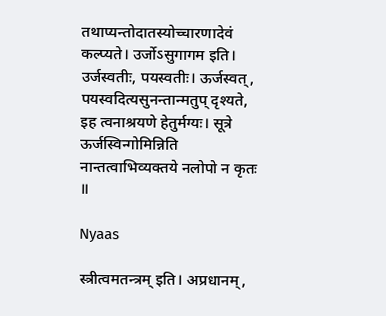तथाप्यन्तोदातस्योच्चारणादेवं कल्प्यते। उर्जोऽसुगागम इति। उर्जस्वतीः, पयस्वतीः। ऊर्जस्वत्, पयस्वदित्यसुनन्तान्मतुप् दृश्यते, इह त्वनाश्रयणे हेतुर्मग्यः। सूत्रे ऊर्जस्विन्गोमिन्निति नान्तत्वाभिव्यक्तये नलोपो न कृतः ॥

Nyaas

स्त्रीत्वमतन्त्रम् इति। अप्रधानम्,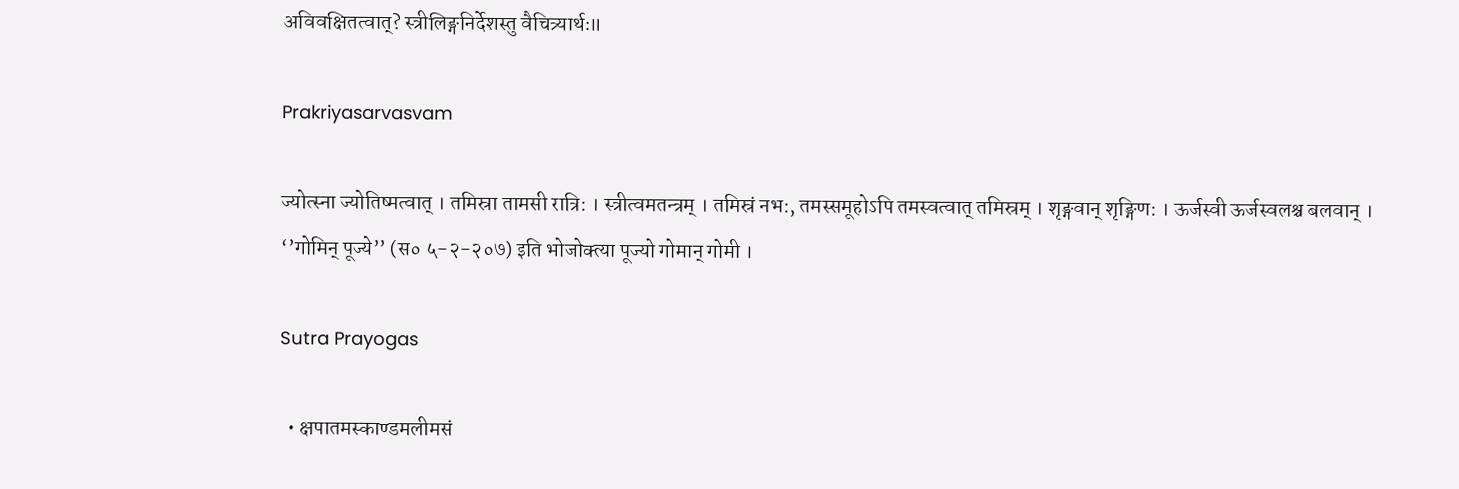अविवक्षितत्वात्? स्त्रीलिङ्गनिर्देशस्तु वैचित्र्यार्थः॥

Prakriyasarvasvam

ज्योत्स्ना ज्योतिष्मत्वात् । तमिस्रा तामसी रात्रि: । स्त्रीत्वमतन्त्रम् । तमिस्रं नभ:, तमस्समूहोऽपि तमस्वत्वात् तमिस्रम् । शृङ्गवान् शृङ्गिण: । ऊर्जस्वी ऊर्जस्वलश्च बलवान् । ‘’गोमिन् पूज्ये’’ (स० ५-२-२०७) इति भोजोक्त्या पूज्यो गोमान् गोमी ।

Sutra Prayogas

  • क्षपातमस्काण्डमलीमसं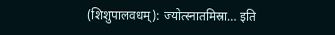(शिशुपालवधम्): ज्योत्स्नातमिस्रा… इति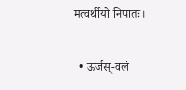मत्वर्थीयो निपातः।

  • ऊर्जस्-वलं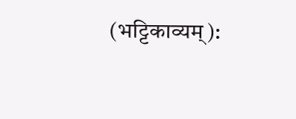(भट्टिकाव्यम्):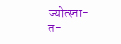ज्योत्स्ना-त-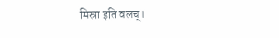मिस्रा इति वलच्।